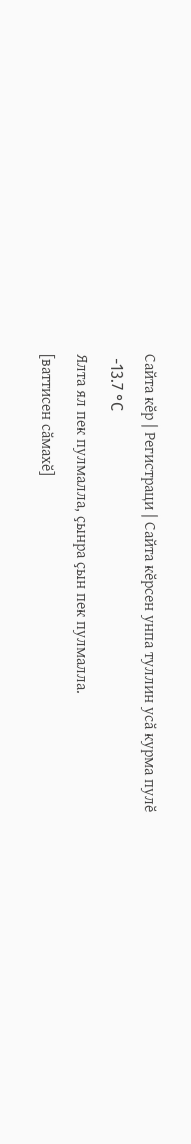Сайта кӗр | Регистраци | Сайта кӗрсен унпа туллин усӑ курма пулӗ
 -13.7 °C
Ялта ял пек пулмалла, ҫынра ҫын пек пулмалла.
[ваттисен сӑмахӗ]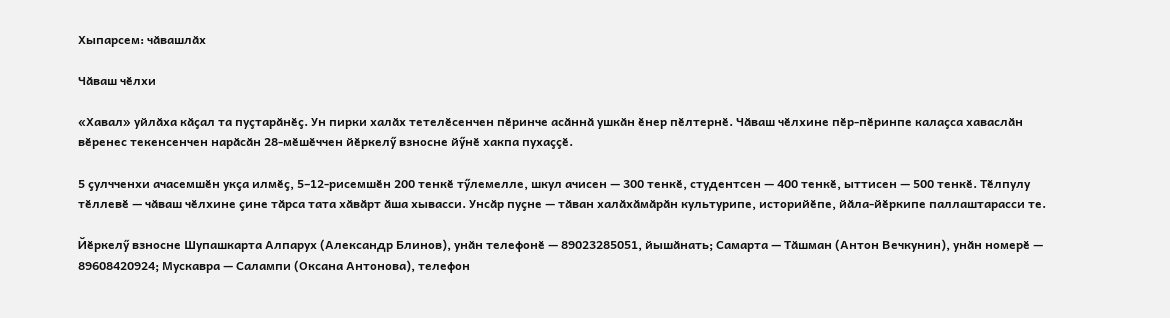Хыпарсем: чӑвашлӑх

Чӑваш чӗлхи

«Хавал» уйлӑха кӑҫал та пуҫтарӑнӗҫ. Ун пирки халӑх тетелӗсенчен пӗринче асӑннӑ ушкӑн ӗнер пӗлтернӗ. Чӑваш чӗлхине пӗр-пӗринпе калаҫса хаваслӑн вӗренес текенсенчен нарӑсӑн 28-мӗшӗччен йӗркелӳ взносне йӳнӗ хакпа пухаҫҫӗ.

5 ҫулчченхи ачасемшӗн укҫа илмӗҫ, 5–12-рисемшӗн 200 тенкӗ тӳлемелле, шкул ачисен — 300 тенкӗ, студентсен — 400 тенкӗ, ыттисен — 500 тенкӗ. Тӗлпулу тӗллевӗ — чӑваш чӗлхине ҫине тӑрса тата хӑвӑрт ӑша хывасси. Унсӑр пуҫне — тӑван халӑхӑмӑрӑн культурипе, историйӗпе, йӑла-йӗркипе паллаштарасси те.

Йӗркелӳ взносне Шупашкарта Алпарух (Александр Блинов), унӑн телефонӗ — 89023285051, йышӑнать; Самарта — Тӑшман (Антон Вечкунин), унӑн номерӗ — 89608420924; Мускавра — Салампи (Оксана Антонова), телефон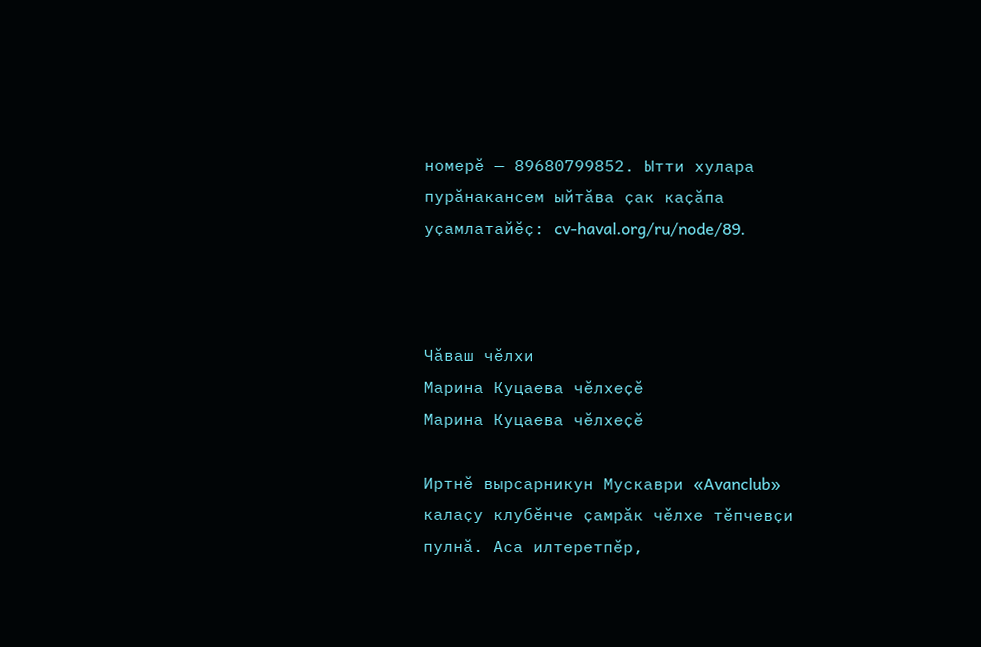номерӗ — 89680799852. Ытти хулара пурӑнакансем ыйтӑва ҫак каҫӑпа уҫамлатайӗҫ: cv-haval.org/ru/node/89.



Чӑваш чӗлхи
Марина Куцаева чӗлхеҫӗ
Марина Куцаева чӗлхеҫӗ

Иртнӗ вырсарникун Мускаври «Avanclub» калаҫу клубӗнче ҫамрӑк чӗлхе тӗпчевҫи пулнӑ. Аса илтеретпӗр,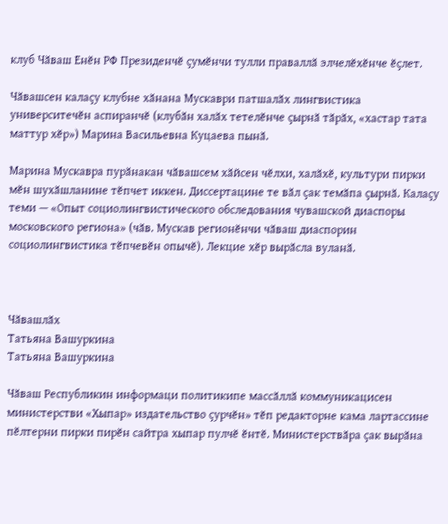клуб Чӑваш Енӗн РФ Президенчӗ ҫумӗнчи тулли праваллӑ элчелӗхӗнче ӗҫлет.

Чӑвашсен калаҫу клубне хӑнана Мускаври патшалӑх лингвистика университечӗн аспиранчӗ (клубӑн халӑх тетелӗнче ҫырнӑ тӑрӑх, «хастар тата маттур хӗр») Марина Васильевна Куцаева пынӑ.

Марина Мускавра пурӑнакан чӑвашсем хӑйсен чӗлхи, халӑхӗ, культури пирки мӗн шухӑшланине тӗпчет иккен. Диссертацине те вӑл ҫак темӑпа ҫырнӑ. Калаҫу теми — «Опыт социолингвистического обследования чувашской диаспоры московского региона» (чӑв. Мускав регионӗнчи чӑваш диаспорин социолингвистика тӗпчевӗн опычӗ). Лекцие хӗр вырӑсла вуланӑ.



Чӑвашлӑх
Татьяна Вашуркина
Татьяна Вашуркина

Чӑваш Республикин информаци политикипе массӑллӑ коммуникацисен министерстви «Хыпар» издательство ҫурчӗн» тӗп редакторне кама лартассине пӗлтерни пирки пирӗн сайтра хыпар пулчӗ ӗнтӗ. Министерствӑра ҫак вырӑна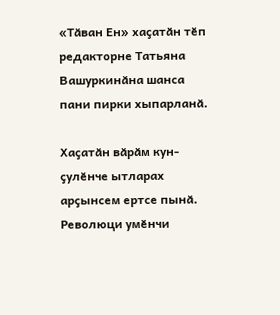«Тӑван Ен» хаҫатӑн тӗп редакторне Татьяна Вашуркинӑна шанса пани пирки хыпарланӑ.

Хаҫатӑн вӑрӑм кун-ҫулӗнче ытларах арҫынсем ертсе пынӑ. Революци умӗнчи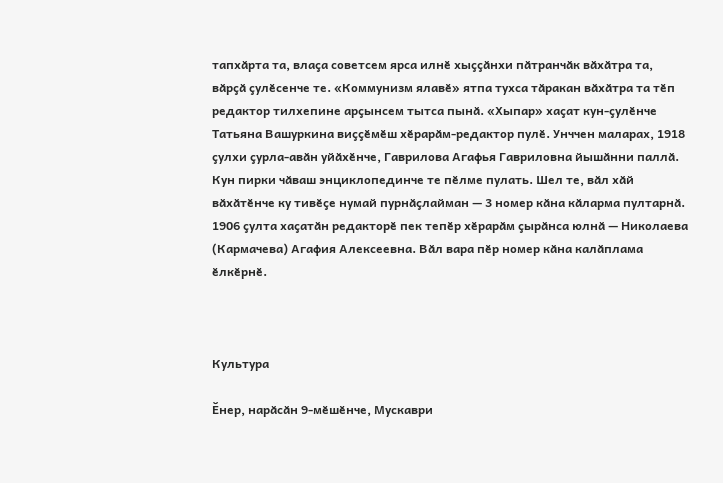тапхӑрта та, влаҫа советсем ярса илнӗ хыҫҫӑнхи пӑтранчӑк вӑхӑтра та, вӑрҫӑ ҫулӗсенче те. «Коммунизм ялавӗ» ятпа тухса тӑракан вӑхӑтра та тӗп редактор тилхепине арҫынсем тытса пынӑ. «Хыпар» хаҫат кун-ҫулӗнче Татьяна Вашуркина виҫҫӗмӗш хӗрарӑм-редактор пулӗ. Унччен маларах, 1918 ҫулхи ҫурла-авӑн уйӑхӗнче, Гаврилова Агафья Гавриловна йышӑнни паллӑ. Кун пирки чӑваш энциклопединче те пӗлме пулать. Шел те, вӑл хӑй вӑхӑтӗнче ку тивӗҫе нумай пурнӑҫлайман — 3 номер кӑна кӑларма пултарнӑ. 1906 ҫулта хаҫатӑн редакторӗ пек тепӗр хӗрарӑм ҫырӑнса юлнӑ — Николаева (Кармачева) Агафия Алексеевна. Вӑл вара пӗр номер кӑна калӑплама ӗлкӗрнӗ.



Культура

Ӗнер, нарӑсӑн 9-мӗшӗнче, Мускаври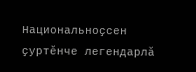Национальноҫсен ҫуртӗнче легендарлӑ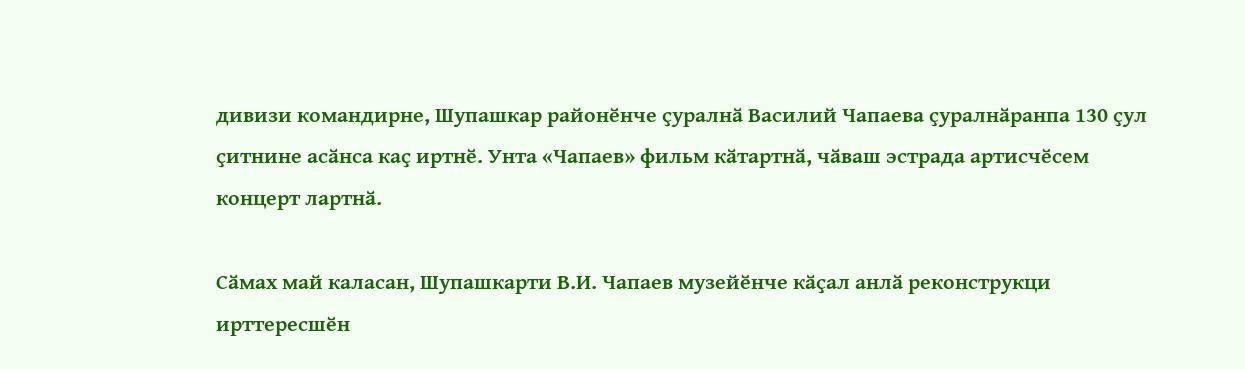дивизи командирне, Шупашкар районӗнче ҫуралнӑ Василий Чапаева ҫуралнӑранпа 130 ҫул ҫитнине асӑнса каҫ иртнӗ. Унта «Чапаев» фильм кӑтартнӑ, чӑваш эстрада артисчӗсем концерт лартнӑ.

Сӑмах май каласан, Шупашкарти В.И. Чапаев музейӗнче кӑҫал анлӑ реконструкци ирттересшӗн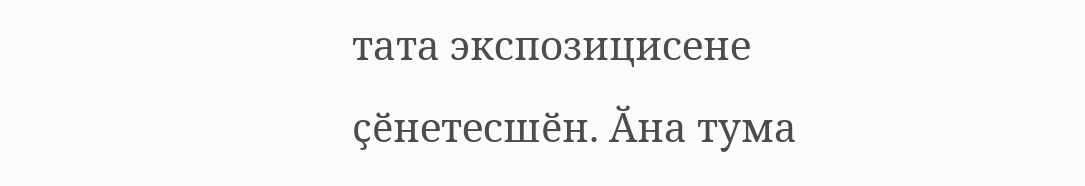тата экспозицисене ҫӗнетесшӗн. Ӑна тума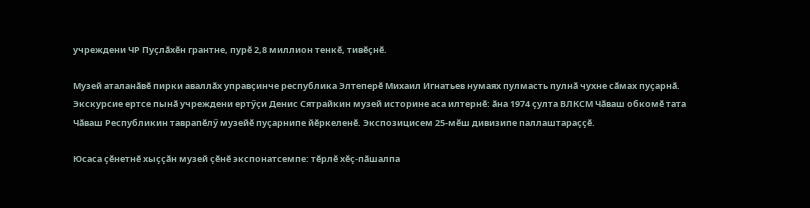учреждени ЧР Пуҫлӑхӗн грантне, пурӗ 2,8 миллион тенкӗ, тивӗҫнӗ.

Музей аталанӑвӗ пирки аваллӑх управҫинче республика Элтеперӗ Михаил Игнатьев нумаях пулмасть пулнӑ чухне сӑмах пуҫарнӑ. Экскурсие ертсе пынӑ учреждени ертӳҫи Денис Сятрайкин музей историне аса илтернӗ: ӑна 1974 ҫулта ВЛКСМ Чӑваш обкомӗ тата Чӑваш Республикин таврапӗлӳ музейӗ пуҫарнипе йӗркеленӗ. Экспозицисем 25-мӗш дивизипе паллаштараҫҫӗ.

Юсаса ҫӗнетнӗ хыҫҫӑн музей ҫӗнӗ экспонатсемпе: тӗрлӗ хӗҫ-пӑшалпа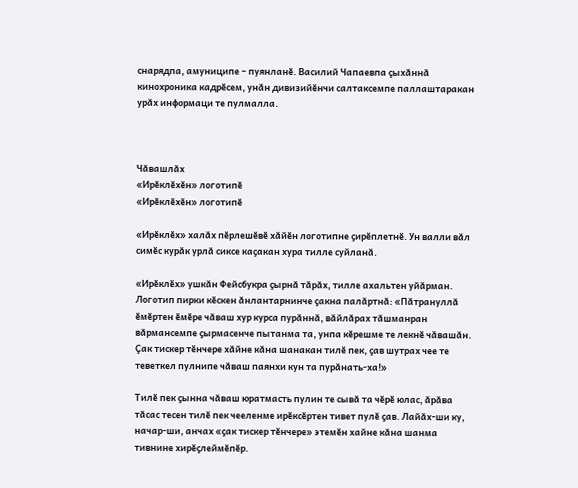снарядпа, амуниципе – пуянланӗ. Василий Чапаевпа ҫыхӑннӑ кинохроника кадрӗсем, унӑн дивизийӗнчи салтаксемпе паллаштаракан урӑх информаци те пулмалла.



Чӑвашлӑх
«Ирӗклӗхӗн» логотипӗ
«Ирӗклӗхӗн» логотипӗ

«Ирӗклӗх» халӑх пӗрлешӗвӗ хӑйӗн логотипне ҫирӗплетнӗ. Ун валли вӑл симӗс курӑк урлӑ сиксе каҫакан хура тилле суйланӑ.

«Ирӗклӗх» ушкӑн Фейсбукра ҫырнӑ тӑрӑх, тилле ахальтен уйӑрман. Логотип пирки кӗскен ӑнлантарнинче ҫакна палӑртнӑ: «Пӑтрануллӑ ӗмӗртен ӗмӗре чӑваш хур курса пурӑннӑ, вӑйлӑрах тӑшманран вӑрмансемпе ҫырмасенче пытанма та, унпа кӗрешме те лекнӗ чӑвашӑн. Ҫак тискер тӗнчере хӑйне кӑна шанакан тилӗ пек, ҫав шутрах чее те теветкел пулнипе чӑваш паянхи кун та пурӑнать-ха!»

Тилӗ пек ҫынна чӑваш юратмасть пулин те сывӑ та чӗрӗ юлас, ӑрӑва тӑсас тесен тилӗ пек чееленме ирӗксӗртен тивет пулӗ ҫав. Лайӑх-ши ку, начар-ши, анчах «ҫак тискер тӗнчере» этемӗн хайне кӑна шанма тивнине хирӗҫлеймӗпӗр.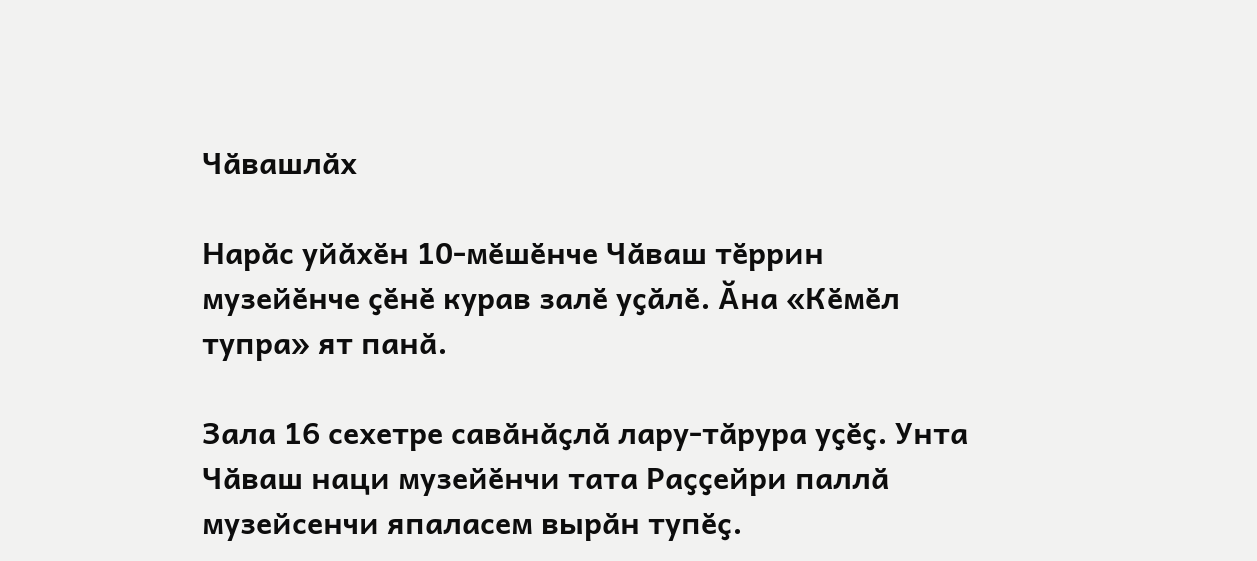Чӑвашлӑх

Нарӑс уйӑхӗн 10-мӗшӗнче Чӑваш тӗррин музейӗнче ҫӗнӗ курав залӗ уҫӑлӗ. Ӑна «Кӗмӗл тупра» ят панӑ.

Зала 16 сехетре савӑнӑҫлӑ лару-тӑрура уҫӗҫ. Унта Чӑваш наци музейӗнчи тата Раҫҫейри паллӑ музейсенчи япаласем вырӑн тупӗҫ.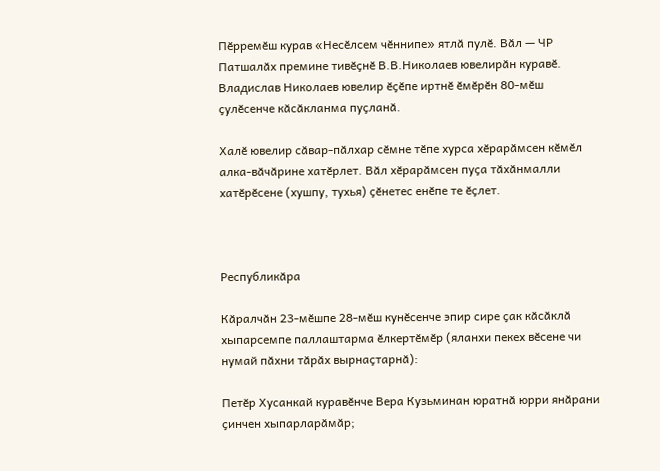Пӗрремӗш курав «Несӗлсем чӗннипе» ятлӑ пулӗ. Вӑл — ЧР Патшалӑх премине тивӗҫнӗ В.В.Николаев ювелирӑн куравӗ. Владислав Николаев ювелир ӗҫӗпе иртнӗ ӗмӗрӗн 80-мӗш ҫулӗсенче кӑсӑкланма пуҫланӑ.

Халӗ ювелир сӑвар-пӑлхар сӗмне тӗпе хурса хӗрарӑмсен кӗмӗл алка-вӑчӑрине хатӗрлет. Вӑл хӗрарӑмсен пуҫа тӑхӑнмалли хатӗрӗсене (хушпу, тухья) ҫӗнетес енӗпе те ӗҫлет.



Республикӑра

Кӑралчӑн 23-мӗшпе 28-мӗш кунӗсенче эпир сире ҫак кӑсӑклӑ хыпарсемпе паллаштарма ӗлкертӗмӗр (яланхи пекех вӗсене чи нумай пӑхни тӑрӑх вырнаҫтарнӑ):

Петӗр Хусанкай куравӗнче Вера Кузьминан юратнӑ юрри янӑрани ҫинчен хыпарларӑмӑр;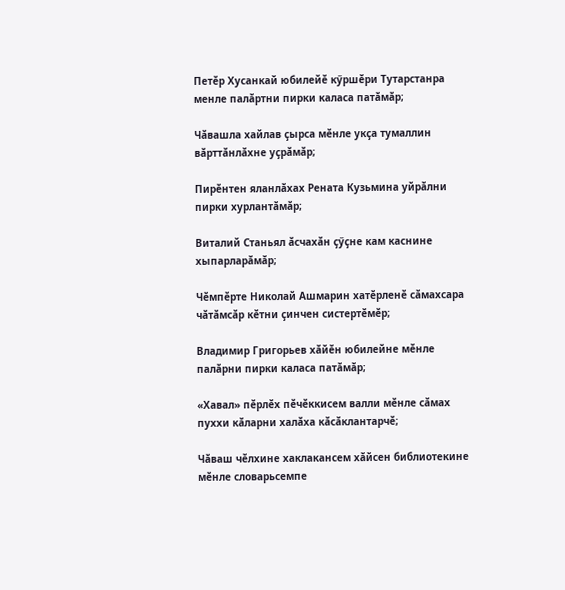Петӗр Хусанкай юбилейӗ кӳршӗри Тутарстанра менле палӑртни пирки каласа патӑмӑр;

Чӑвашла хайлав ҫырса мӗнле укҫа тумаллин вӑрттӑнлӑхне уҫрӑмӑр;

Пирӗнтен яланлӑхах Рената Кузьмина уйрӑлни пирки хурлантӑмӑр;

Виталий Станьял ӑсчахӑн ҫӳҫне кам каснине хыпарларӑмӑр;

Чӗмпӗрте Николай Ашмарин хатӗрленӗ сӑмахсара чӑтӑмсӑр кӗтни ҫинчен систертӗмӗр;

Владимир Григорьев хӑйӗн юбилейне мӗнле палӑрни пирки каласа патӑмӑр;

«Хавал» пӗрлӗх пӗчӗккисем валли мӗнле сӑмах пуххи кӑларни халӑха кӑсӑклантарчӗ;

Чӑваш чӗлхине хаклакансем хӑйсен библиотекине мӗнле словарьсемпе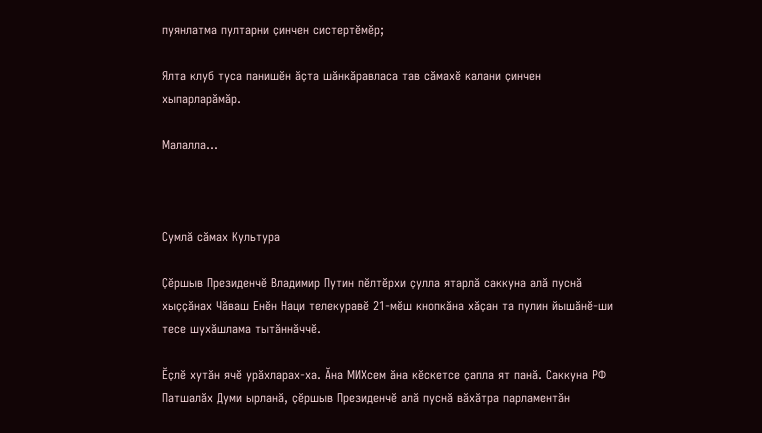пуянлатма пултарни ҫинчен систертӗмӗр;

Ялта клуб туса панишӗн ӑҫта шӑнкӑравласа тав сӑмахӗ калани ҫинчен хыпарларӑмӑр.

Малалла...



Сумлӑ сӑмах Культура

Ҫӗршыв Президенчӗ Владимир Путин пӗлтӗрхи ҫулла ятарлӑ саккуна алӑ пуснӑ хыҫҫӑнах Чӑваш Енӗн Наци телекуравӗ 21-мӗш кнопкӑна хӑҫан та пулин йышӑнӗ-ши тесе шухӑшлама тытӑннӑччӗ.

Ӗҫлӗ хутӑн ячӗ урӑхларах-ха. Ӑна МИХсем ӑна кӗскетсе ҫапла ят панӑ. Саккуна РФ Патшалӑх Думи ырланӑ, ҫӗршыв Президенчӗ алӑ пуснӑ вӑхӑтра парламентӑн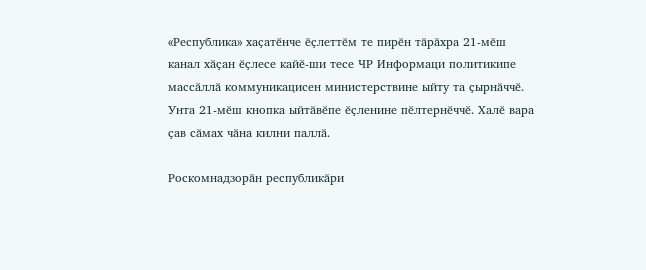«Республика» хаҫатӗнче ӗҫлеттӗм те пирӗн тӑрӑхра 21-мӗш канал хӑҫан ӗҫлесе кайӗ-ши тесе ЧР Информаци политикипе массӑллӑ коммуникацисен министерствине ыйту та ҫырнӑччӗ. Унта 21-мӗш кнопка ыйтӑвӗпе ӗҫленине пӗлтернӗччӗ. Халӗ вара ҫав сӑмах чӑна килни паллӑ.

Роскомнадзорӑн республикӑри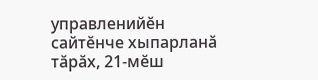управленийӗн сайтӗнче хыпарланӑ тӑрӑх, 21-мӗш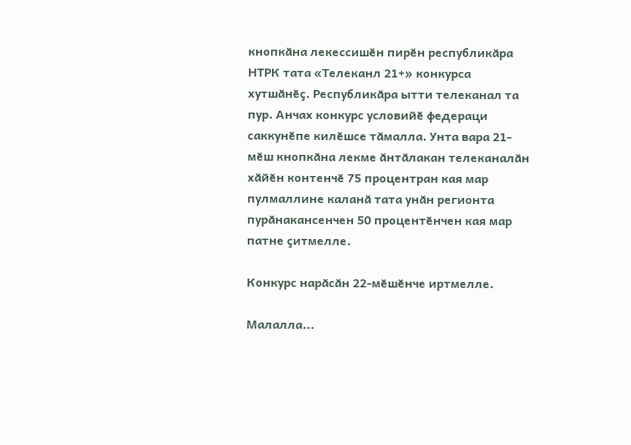кнопкӑна лекессишӗн пирӗн республикӑра НТРК тата «Телеканл 21+» конкурса хутшӑнӗҫ. Республикӑра ытти телеканал та пур. Анчах конкурс условийӗ федераци саккунӗпе килӗшсе тӑмалла. Унта вара 21-мӗш кнопкӑна лекме ӑнтӑлакан телеканалӑн хӑйӗн контенчӗ 75 процентран кая мар пулмаллине каланӑ тата унӑн регионта пурӑнакансенчен 50 процентӗнчен кая мар патне ҫитмелле.

Конкурс нарӑсӑн 22-мӗшӗнче иртмелле.

Малалла...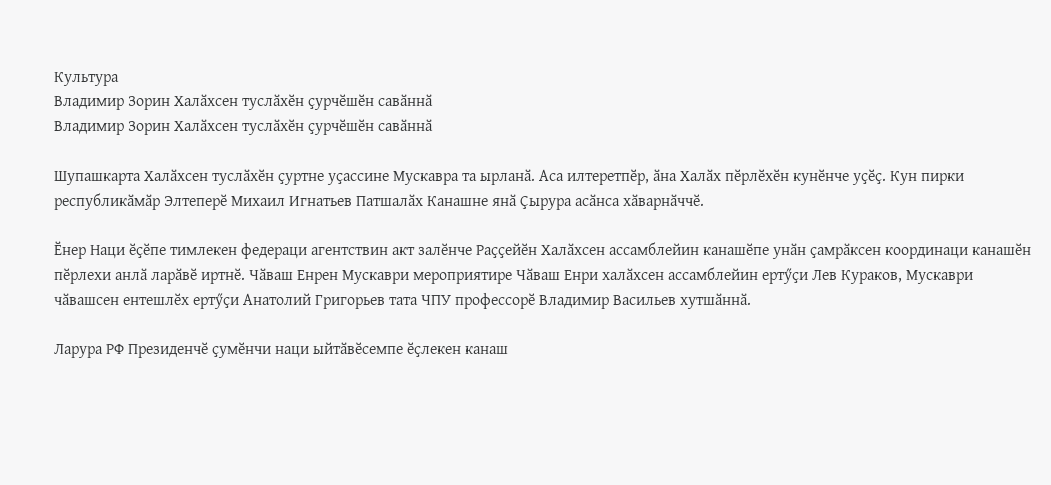Культура
Владимир Зорин Халӑхсен туслӑхӗн ҫурчӗшӗн савӑннӑ
Владимир Зорин Халӑхсен туслӑхӗн ҫурчӗшӗн савӑннӑ

Шупашкарта Халӑхсен туслӑхӗн ҫуртне уҫассине Мускавра та ырланӑ. Аса илтеретпӗр, ӑна Халӑх пӗрлӗхӗн кунӗнче уҫӗҫ. Кун пирки республикӑмӑр Элтеперӗ Михаил Игнатьев Патшалӑх Канашне янӑ Ҫырура асӑнса хӑварнӑччӗ.

Ӗнер Наци ӗҫӗпе тимлекен федераци агентствин акт залӗнче Раҫҫейӗн Халӑхсен ассамблейин канашӗпе унӑн ҫамрӑксен координаци канашӗн пӗрлехи анлӑ ларӑвӗ иртнӗ. Чӑваш Енрен Мускаври мероприятире Чӑваш Енри халӑхсен ассамблейин ертӳҫи Лев Кураков, Мускаври чӑвашсен ентешлӗх ертӳҫи Анатолий Григорьев тата ЧПУ профессорӗ Владимир Васильев хутшӑннӑ.

Ларура РФ Президенчӗ ҫумӗнчи наци ыйтӑвӗсемпе ӗҫлекен канаш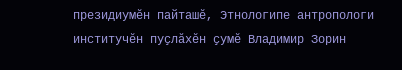президиумӗн пайташӗ, Этнологипе антропологи институчӗн пуҫлӑхӗн ҫумӗ Владимир Зорин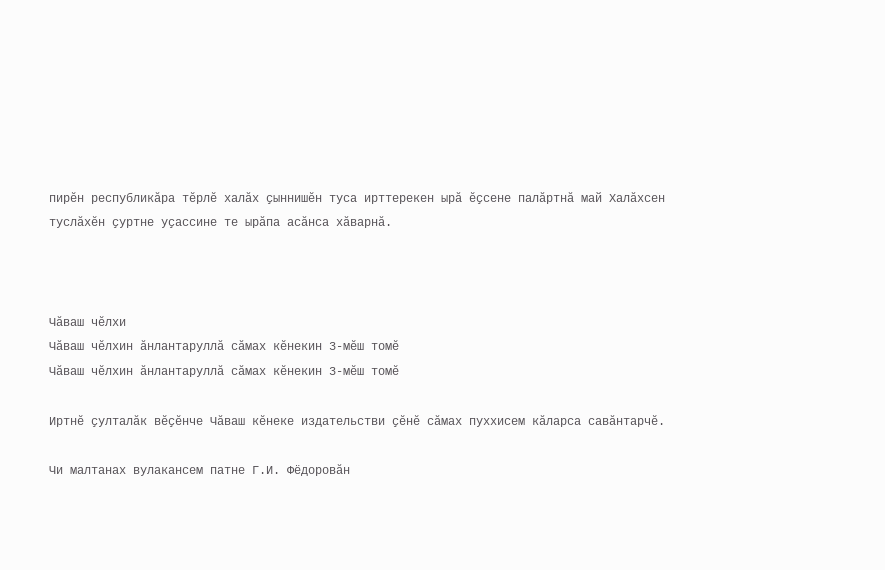пирӗн республикӑра тӗрлӗ халӑх ҫыннишӗн туса ирттерекен ырӑ ӗҫсене палӑртнӑ май Халӑхсен туслӑхӗн ҫуртне уҫассине те ырӑпа асӑнса хӑварнӑ.



Чӑваш чӗлхи
Чӑваш чӗлхин ӑнлантаруллӑ сӑмах кӗнекин 3-мӗш томӗ
Чӑваш чӗлхин ӑнлантаруллӑ сӑмах кӗнекин 3-мӗш томӗ

Иртнӗ ҫулталӑк вӗҫӗнче Чӑваш кӗнеке издательстви ҫӗнӗ сӑмах пуххисем кӑларса савӑнтарчӗ.

Чи малтанах вулакансем патне Г.И. Фёдоровӑн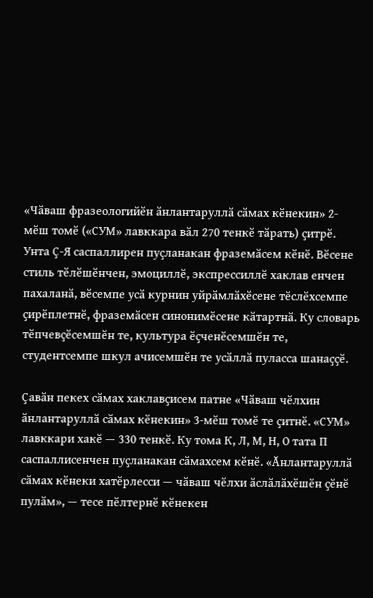«Чӑваш фразеологийӗн ӑнлантаруллӑ сӑмах кӗнекин» 2-мӗш томӗ («СУМ» лавккара вӑл 270 тенкӗ тӑрать) ҫитрӗ. Унта Ҫ-Я саспаллирен пуҫланакан фраземӑсем кӗнӗ. Вӗсене стиль тӗлӗшӗнчен, эмоциллӗ, экспрессиллӗ хаклав енчен пахаланӑ, вӗсемпе усӑ курнин уйрӑмлӑхӗсене тӗслӗхсемпе ҫирӗплетнӗ, фраземӑсен синонимӗсене кӑтартнӑ. Ку словарь тӗпчевҫӗсемшӗн те, культура ӗҫченӗсемшӗн те, студентсемпе шкул ачисемшӗн те усӑллӑ пуласса шанаҫҫӗ.

Ҫавӑн пекех сӑмах хаклавҫисем патне «Чӑваш чӗлхин ӑнлантаруллӑ сӑмах кӗнекин» 3-мӗш томӗ те ҫитнӗ. «СУМ» лавккари хакӗ — 330 тенкӗ. Ку тома К, Л, М, Н, О тата П саспаллисенчен пуҫланакан сӑмахсем кӗнӗ. «Ӑнлантаруллӑ сӑмах кӗнеки хатӗрлесси — чӑваш чӗлхи ӑслӑлӑхӗшӗн ҫӗнӗ пулӑм», — тесе пӗлтернӗ кӗнекен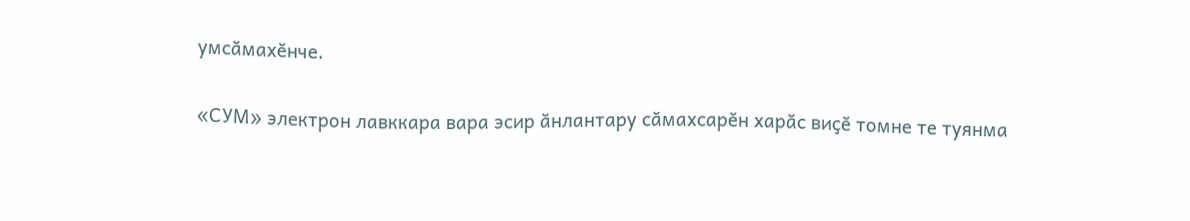умсӑмахӗнче.

«СУМ» электрон лавккара вара эсир ӑнлантару сӑмахсарӗн харӑс виҫӗ томне те туянма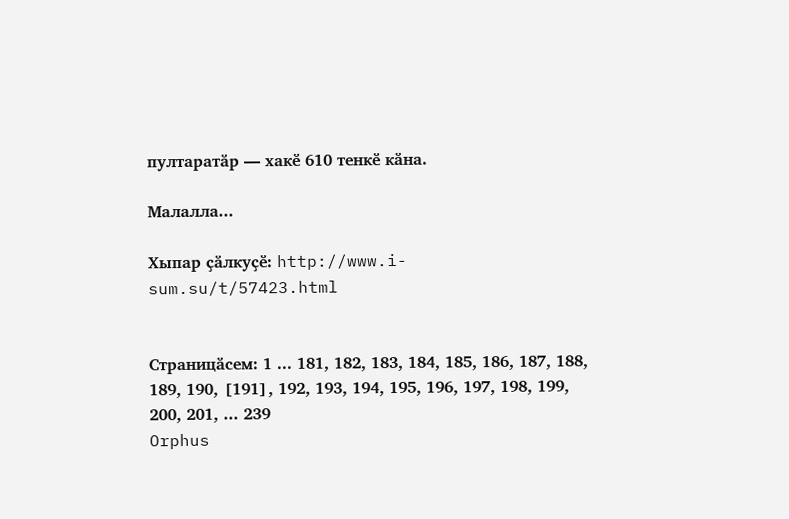пултаратӑр — хакӗ 610 тенкӗ кӑна.

Малалла...

Хыпар ҫӑлкуҫӗ: http://www.i-sum.su/t/57423.html


Страницӑсем: 1 ... 181, 182, 183, 184, 185, 186, 187, 188, 189, 190, [191], 192, 193, 194, 195, 196, 197, 198, 199, 200, 201, ... 239
Orphus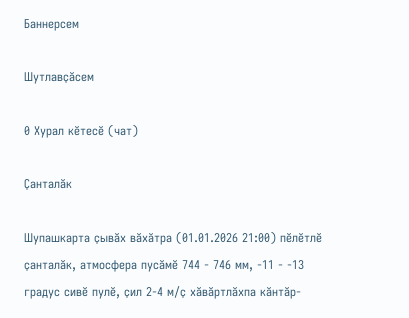Баннерсем

Шутлавҫӑсем

0 Хурал кӗтесӗ (чат)

Ҫанталӑк

Шупашкарта ҫывӑх вӑхӑтра (01.01.2026 21:00) пӗлӗтлӗ ҫанталӑк, атмосфера пусӑмӗ 744 - 746 мм, -11 - -13 градус сивӗ пулӗ, ҫил 2-4 м/ҫ хӑвӑртлӑхпа кӑнтӑр-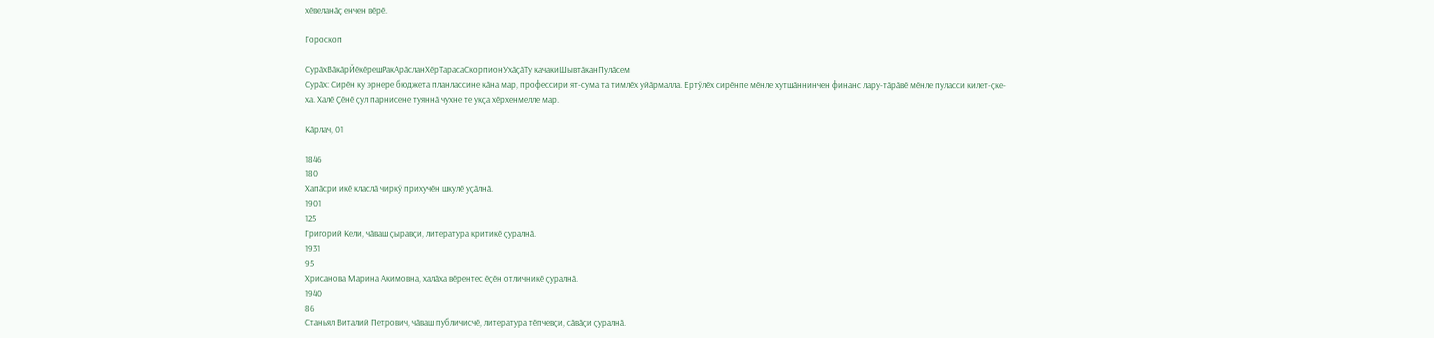хӗвеланӑҫ енчен вӗрӗ.

Гороскоп

СурӑхВӑкӑрЙӗкӗрешРакАрӑсланХӗрТарасаСкорпионУхӑҫӑТу качакиШывтӑканПулӑсем
Сурӑх: Сирӗн ку эрнере бюджета планлассине кӑна мар, профессири ят-сума та тимлӗх уйӑрмалла. Ертӳлӗх сирӗнпе мӗнле хутшӑннинчен финанс лару-тӑрӑвӗ мӗнле пуласси килет-ҫке-ха. Халӗ Ҫӗнӗ ҫул парнисене туяннӑ чухне те укҫа хӗрхенмелле мар.

Кӑрлач, 01

1846
180
Хапӑсри икӗ класлӑ чиркӳ прихучӗн шкулӗ уҫӑлнӑ.
1901
125
Григорий Кели, чӑваш ҫыравҫи, литература критикӗ ҫуралнӑ.
1931
95
Хрисанова Марина Акимовна, халӑха вӗрентес ӗҫӗн отличникӗ ҫуралнӑ.
1940
86
Станьял Виталий Петрович, чӑваш публичисчӗ, литература тӗпчевҫи, сӑвӑҫи ҫуралнӑ.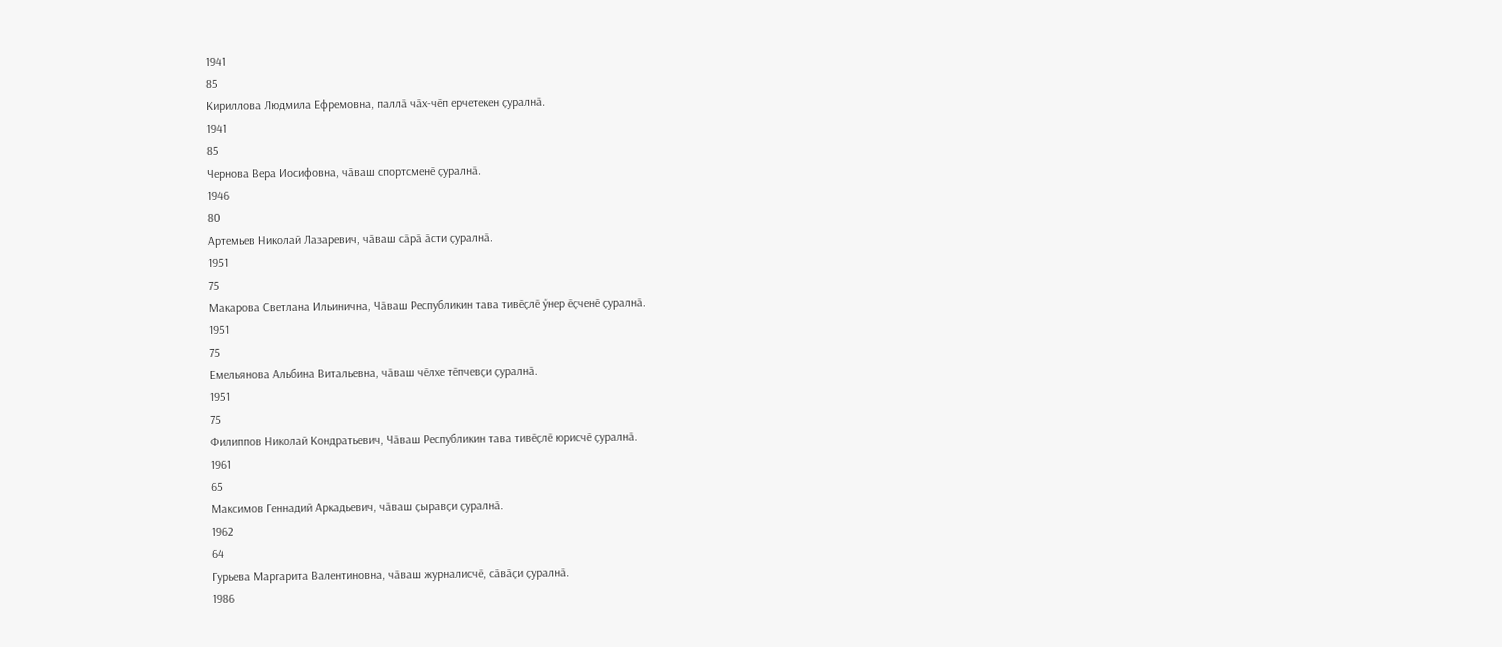1941
85
Кириллова Людмила Ефремовна, паллӑ чӑх-чӗп ерчетекен ҫуралнӑ.
1941
85
Чернова Вера Иосифовна, чӑваш спортсменӗ ҫуралнӑ.
1946
80
Артемьев Николай Лазаревич, чӑваш сӑрӑ ӑсти ҫуралнӑ.
1951
75
Макарова Светлана Ильинична, Чӑваш Республикин тава тивӗҫлӗ ӳнер ӗҫченӗ ҫуралнӑ.
1951
75
Емельянова Альбина Витальевна, чӑваш чӗлхе тӗпчевҫи ҫуралнӑ.
1951
75
Филиппов Николай Кондратьевич, Чӑваш Республикин тава тивӗҫлӗ юрисчӗ ҫуралнӑ.
1961
65
Максимов Геннадий Аркадьевич, чӑваш ҫыравҫи ҫуралнӑ.
1962
64
Гурьева Маргарита Валентиновна, чӑваш журналисчӗ, сӑвӑҫи ҫуралнӑ.
1986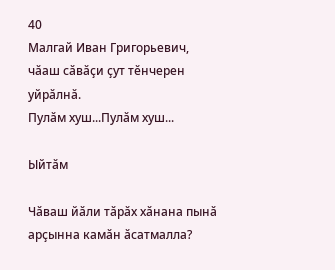40
Малгай Иван Григорьевич, чӑаш сӑвӑҫи ҫут тӗнчерен уйрӑлнӑ.
Пулӑм хуш...Пулӑм хуш...

Ыйтӑм

Чӑваш йӑли тӑрӑх хӑнана пынӑ арҫынна камӑн ӑсатмалла?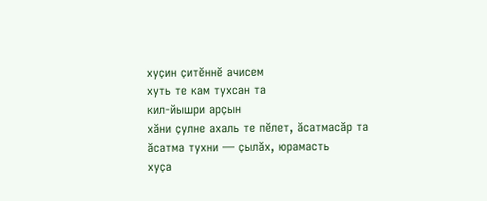хуҫин ҫитӗннӗ ачисем
хуть те кам тухсан та
кил-йышри арҫын
хӑни ҫулне ахаль те пӗлет, ӑсатмасӑр та
ӑсатма тухни — ҫылӑх, юрамасть
хуҫа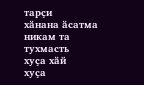тарҫи
хӑнана ӑсатма никам та тухмасть
хуҫа хӑй
хуҫа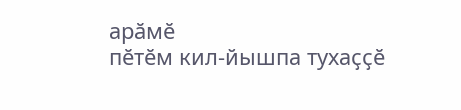арӑмӗ
пӗтӗм кил-йышпа тухаҫҫӗ